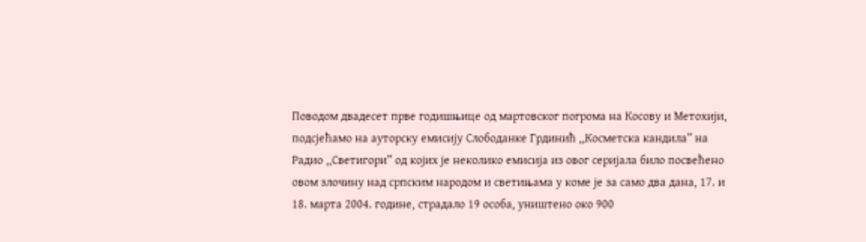Поводом двадесет прве годишњице од мартовског погрома на Косову и Метохији, подсјећамо на ауторску емисију Слободанке Грдинић ,,Косметска кандила” на Радио ,,Светигори” од којих је неколико емисија из овог серијала било посвећено овом злочину над српским народом и светињама у коме је за само два дана, 17. и 18. марта 2004. године, страдало 19 особа, уништено око 900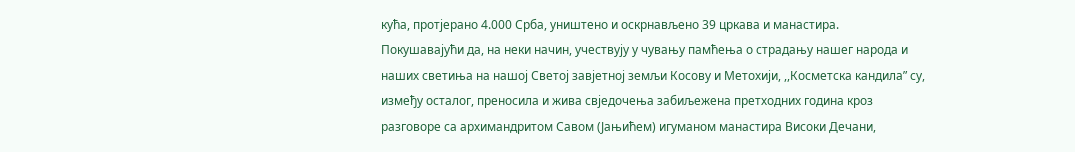кућа, протјерано 4.000 Срба, уништено и оскрнављено 39 цркава и манастира.
Покушавајући да, на неки начин, учествују у чувању памћења о страдању нашег народа и наших светиња на нашој Светој завјетној земљи Косову и Метохији, ,,Косметска кандила” су, између осталог, преносила и жива свједочења забиљежена претходних година кроз разговоре са архимандритом Савом (Јањићем) игуманом манастира Високи Дечани,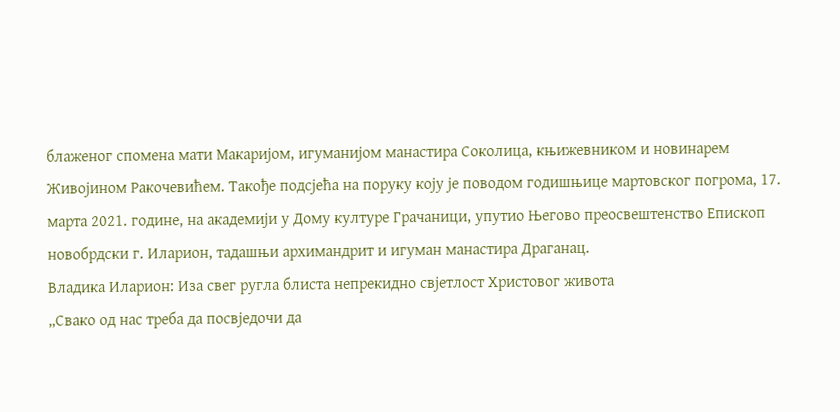блаженог спомена мати Макаријом, игуманијом манастира Соколица, књижевником и новинарем Живојином Ракочевићем. Такође подсјећа на поруку коју је поводом годишњице мартовског погрома, 17. марта 2021. године, на академији у Дому културе Грачаници, упутио Његово преосвештенство Епископ новобрдски г. Иларион, тадашњи архимандрит и игуман манастира Драганац.
Владика Иларион: Иза свег ругла блиста непрекидно свјетлост Христовог живота
„Свако од нас треба да посвједочи да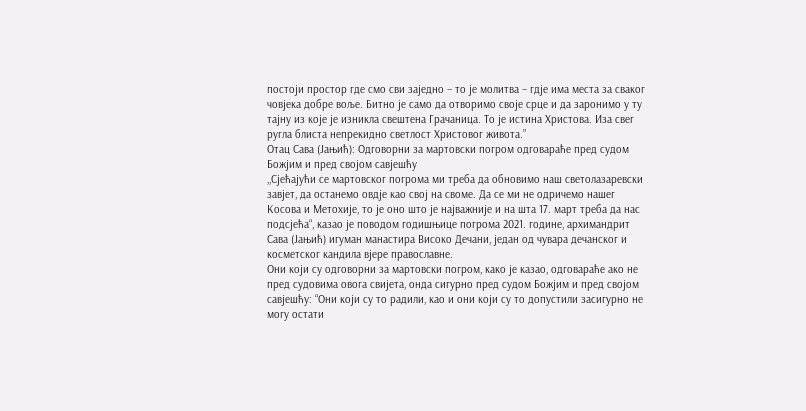постоји простор где смо сви заједно – то је молитва – гдје има места за сваког човјека добре воље. Битно је само да отворимо своје срце и да заронимо у ту тајну из које је изникла свештена Грачаница. То је истина Христова. Иза свег ругла блиста непрекидно светлост Христовог живота.”
Отац Сава (Јањић): Одговорни за мартовски погром одговараће пред судом Божјим и пред својом савјешћу
,,Сјећајући се мартовског погрома ми треба да обновимо наш светолазаревски завјет, да останемо овдје као свој на своме. Да се ми не одричемо нашег Косова и Метохије, то је оно што је најважније и на шта 17. март треба да нас подсјећа“, казао је поводом годишњице погрома 2021. године, архимандрит Сава (Јањић) игуман манастира Високо Дечани, један од чувара дечанског и косметског кандила вјере православне.
Они који су одговорни за мартовски погром, како је казао, одговараће ако не пред судовима овога свијета, онда сигурно пред судом Божјим и пред својом савјешћу: “Они који су то радили, као и они који су то допустили засигурно не могу остати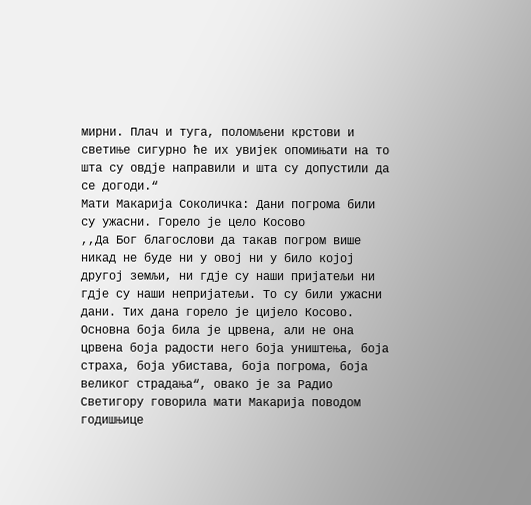мирни. Плач и туга, поломљени крстови и светиње сигурно ће их увијек опомињати на то шта су овдје направили и шта су допустили да се догоди.“
Мати Макарија Соколичка: Дани погрома били су ужасни. Горело је цело Косово
,,Да Бог благослови да такав погром више никад не буде ни у овој ни у било којој другој земљи, ни гдје су наши пријатељи ни гдје су наши непријатељи. То су били ужасни дани. Тих дана горело је цијело Косово. Основна боја била је црвена, али не она црвена боја радости него боја уништења, боја страха, боја убистава, боја погрома, боја великог страдања“, овако је за Радио Светигору говорила мати Макарија поводом годишњице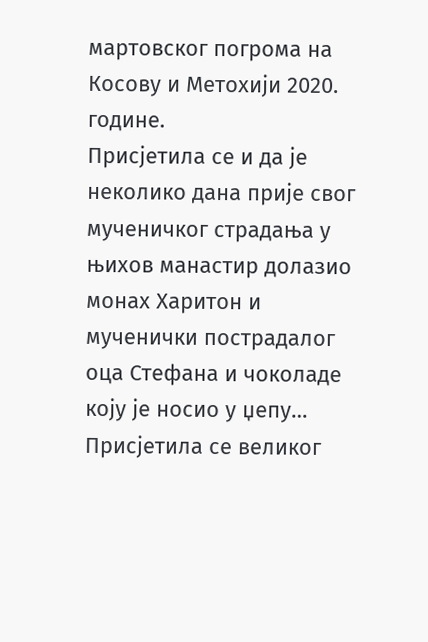мартовског погрома на Косову и Метохији 2020. године.
Присјетила се и да је неколико дана прије свог мученичког страдања у њихов манастир долазио монах Харитон и мученички пострадалог оца Стефана и чоколаде коју је носио у џепу… Присјетила се великог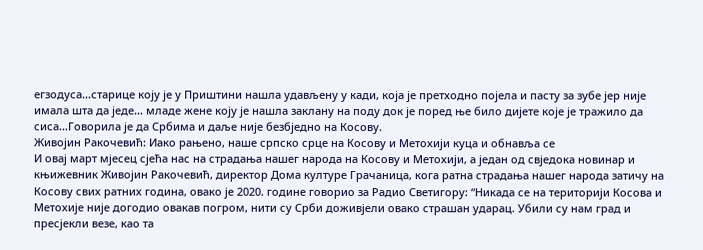егзодуса…старице коју је у Приштини нашла удављену у кади, која је претходно појела и пасту за зубе јер није имала шта да једе… младе жене коју је нашла заклану на поду док је поред ње било дијете које је тражило да сиса…Говорила је да Србима и даље није безбједно на Косову.
Живојин Ракочевић: Иако рањено, наше српско срце на Косову и Метохији куца и обнавља се
И овај март мјесец сјећа нас на страдања нашег народа на Косову и Метохији, а један од свједока новинар и књижевник Живојин Ракочевић, директор Дома културе Грачаница, кога ратна страдања нашег народа затичу на Косову свих ратних година, овако је 2020. године говорио за Радио Светигору: “Никада се на територији Косова и Метохије није догодио овакав погром, нити су Срби доживјели овако страшан ударац. Убили су нам град и пресјекли везе, као та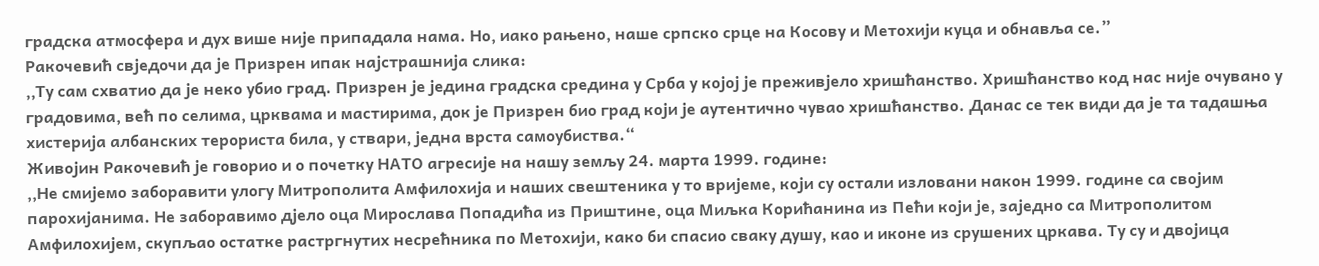градска атмосфера и дух више није припадала нама. Но, иако рањено, наше српско срце на Косову и Метохији куца и обнавља се.”
Ракочевић свједочи да је Призрен ипак најстрашнија слика:
,,Ту сам схватио да је неко убио град. Призрен је једина градска средина у Срба у којој је преживјело хришћанство. Хришћанство код нас није очувано у градовима, већ по селима, црквама и мастирима, док је Призрен био град који је аутентично чувао хришћанство. Данас се тек види да је та тадашња хистерија албанских терориста била, у ствари, једна врста самоубиства.“
Живојин Ракочевић је говорио и о почетку НАТО агресије на нашу земљу 24. марта 1999. године:
,,Не смијемо заборавити улогу Митрополита Амфилохија и наших свештеника у то вријеме, који су остали изловани након 1999. године са својим парохијанима. Не заборавимо дјело оца Мирослава Попадића из Приштине, оца Миљка Корићанина из Пећи који је, заједно са Митрополитом Амфилохијем, скупљао остатке растргнутих несрећника по Метохији, како би спасио сваку душу, као и иконе из срушених цркава. Ту су и двојица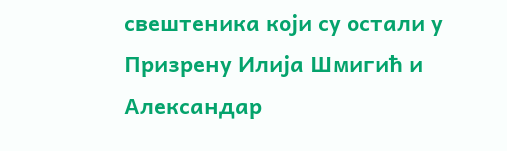свештеника који су остали у Призрену Илија Шмигић и Александар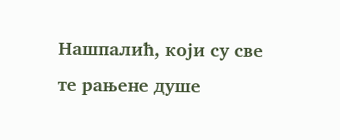Нашпалић, који су све те рањене душе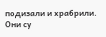подизали и храбрили. Они су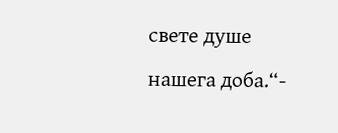свете душе нашега доба.“-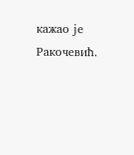кажао је Ракочевић.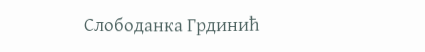Слободанка Грдинић